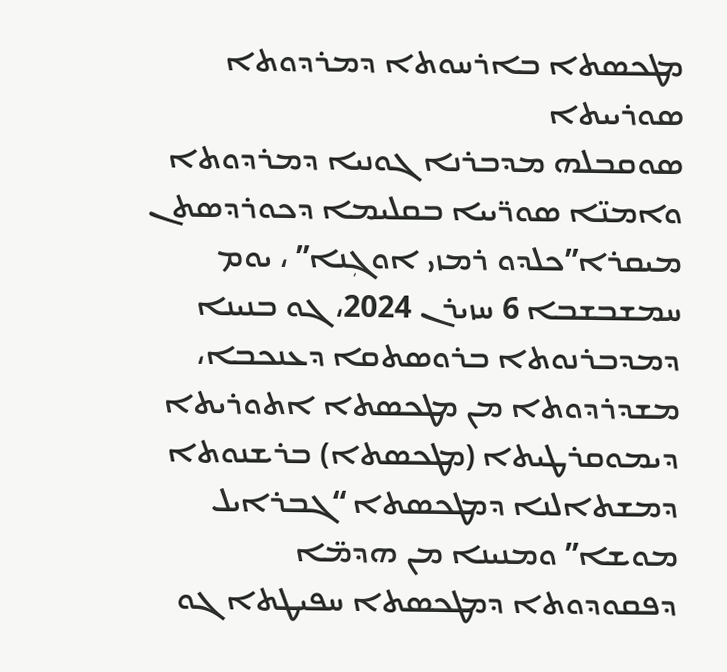ܡܛܟܣܬܐ ܒܐܪܚܘܬܐ ܕܡܪܕܘܬܐ ܣܘܪܝܝܬܐ
ܣܘܩܒܠܗ ܡܕܒܪܢܐ ܓܘܢܝܐ ܕܡܪܕܘܬܐ ܘܐܡܢ̈ܐ ܣܘܪ̈ܝܝܐ ܒܩܠܝܡܐ ܕܟܘܪܕܣܬܢ ܡܝܩܪܐ”ܟܠܕܘ ܪܡܙܝ ܐܘܓܼܢܐ” ، ܝܘܡ ܚܡܫܒܫܒܐ 6 ܚܙܝܪܢ 2024، ܓܘ ܒܢܝܢܐ ܕܡܕܒܪܢܘܬܐ ܒܪܘܣܬܩܐ ܕܥܢܟܒܐ، ܡܫܕܪܕܘܬܐ ܡܢ ܡܛܟܣܬܐ ܐܬܘܪܝܬܐ ܕܝܡܘܩܪܛܝܬܐ (ܡܛܟܣܬܐ) ܒܪܫܢܘܬܐ ܕܡܫܬܐܠܢܐ ܕܡܛܟܣܬܐ “ܓܒܪܐܝܠ ܡܘܫܐ” ܘܡܢܝܢܐ ܡܢ ܗܕܡ̈ܐ ܕܦܩܘܕܘܬܐ ܕܡܛܟܣܬܐ ܚܦܝܛܬܐ ܓܘ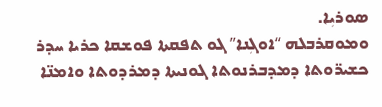ܣܘܪܝܼܐ.
ܘܡܘܩܪܒܠܗ “ܐܘܓܼܢܐ” ܓܘ ܬܦܩܬܐ ܦܘܫܩܐ ܟܪܝܐ ܚܕܪ ܟܫܝܪ̈ܘܬܐ ܕܡܕܒܪܢܘܬܐ ܓܘܢܝܬܐ ܕܡܪܕܘܬܐ ܘܐܡܢ̈ܐ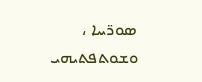ܣܘܪ̈ܝܝܐ ، ܘܫܘܬܦܬܝܗܝ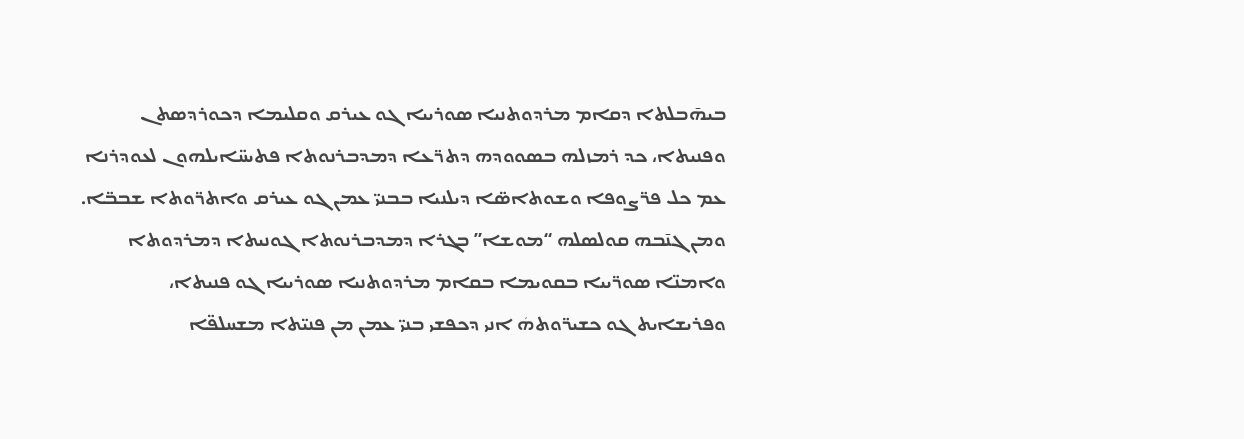ܒܝܗ̄ܒܠܬܐ ܕܩܐܡ ܡܪܕܘܬܢܝܐ ܣܘܪܝܝܐ ܓܘ ܥܝܪܩ ܘܩܠܝܡܐ ܕܟܘܪܕܣܬܢ ܘܦܢܝܬܐ، ܟܕ ܪܡܙܠܗ ܒܣܘܘܕܗ ܕܬܪ̈ܥܐ ܕܡܕܒܪܢܘܬܐ ܦܬܝܚ̈ܐܝܠܗܘܢ ܠܥܘܕܪܢܐ ܥܡ ܟܠ ܦܪ̈ܨܘܦܐ ܘܫܘܬܐܣ̈ܐ ܕܝܠܢܝܐ ܒܒܢܝ̈ ܥܡܢ ܓܘ ܥܝܪܩ ܘܐܬܪ̈ܘܬܐ ܫܒܒ̈ܐ.
ܘܡܢ ܓܢ̄ܒܗ ܩܘܠܣܠܗ “ܡܘܫܐ” ܒܓܪܐ ܕܡܕܒܪܢܘܬܐ ܓܘܢܝܬܐ ܕܡܪܕܘܬܐ ܘܐܡܢ̈ܐ ܣܘܪ̈ܝܝܐ ܒܩܘܝܡܐ ܒܩܐܡ ܡܪܕܘܬܢܝܐ ܣܘܪܝܝܐ ܓܘ ܦܢܝܬܐ، ܘܦܪܝܫܐܝܬ ܓܘ ܟܫܝܪ̈ܘܬܗܿ ܐܢܝ ܕܟܦܫܝ ܒܢܝ̈ ܥܡܢ ܡܢ ܦܢܝ̈ܬܐ ܡܫܚܠܦ̈ܐ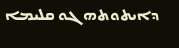ܕܐܝܬܘܬܗ ܓܘ ܩܠܝܡܐ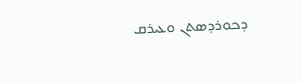ܕܟܘܪܕܣܬܢ ܘܥܝܪܩ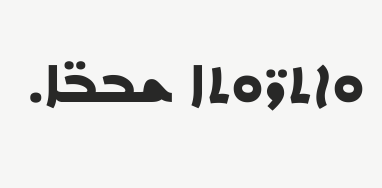ܘܐܬܪ̈ܘܬܐ ܫܒܒ̈ܐ.